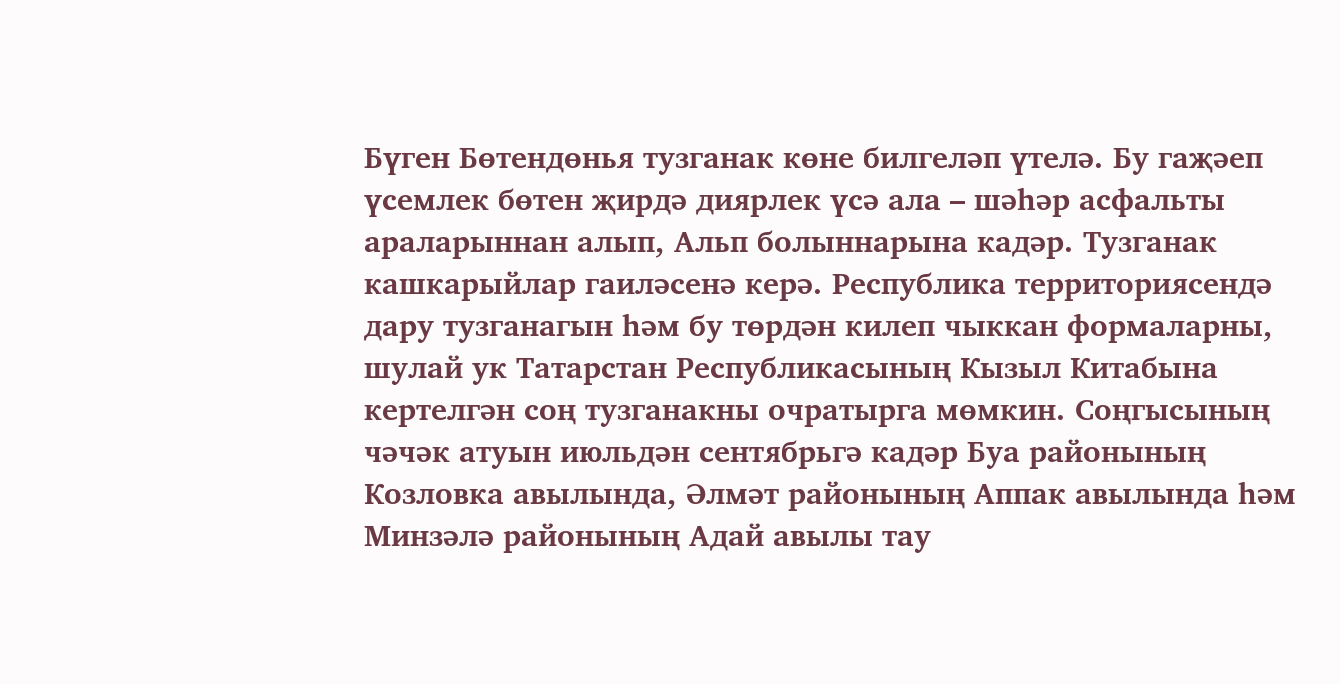Бүген Бөтендөнья тузганак көне билгеләп үтелә. Бу гаҗәеп үсемлек бөтен җирдә диярлек үсә ала – шәһәр асфальты араларыннан алып, Альп болыннарына кадәр. Тузганак кашкарыйлар гаиләсенә керә. Республика территориясендә дару тузганагын һәм бу төрдән килеп чыккан формаларны, шулай ук Татарстан Республикасының Кызыл Китабына кертелгән соң тузганакны очратырга мөмкин. Соңгысының чәчәк атуын июльдән сентябрьгә кадәр Буа районының Козловка авылында, Әлмәт районының Аппак авылында һәм Минзәлә районының Адай авылы тау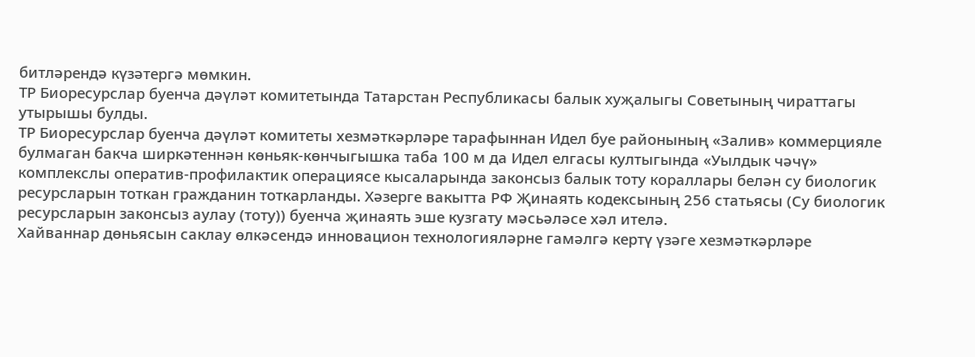битләрендә күзәтергә мөмкин.
ТР Биоресурслар буенча дәүләт комитетында Татарстан Республикасы балык хуҗалыгы Советының чираттагы утырышы булды.
ТР Биоресурслар буенча дәүләт комитеты хезмәткәрләре тарафыннан Идел буе районының «Залив» коммерцияле булмаган бакча ширкәтеннән көньяк-көнчыгышка таба 100 м да Идел елгасы култыгында «Уылдык чәчү» комплекслы оператив-профилактик операциясе кысаларында законсыз балык тоту кораллары белән су биологик ресурсларын тоткан гражданин тоткарланды. Хәзерге вакытта РФ Җинаять кодексының 256 статьясы (Су биологик ресурсларын законсыз аулау (тоту)) буенча җинаять эше кузгату мәсьәләсе хәл ителә.
Хайваннар дөньясын саклау өлкәсендә инновацион технологияләрне гамәлгә кертү үзәге хезмәткәрләре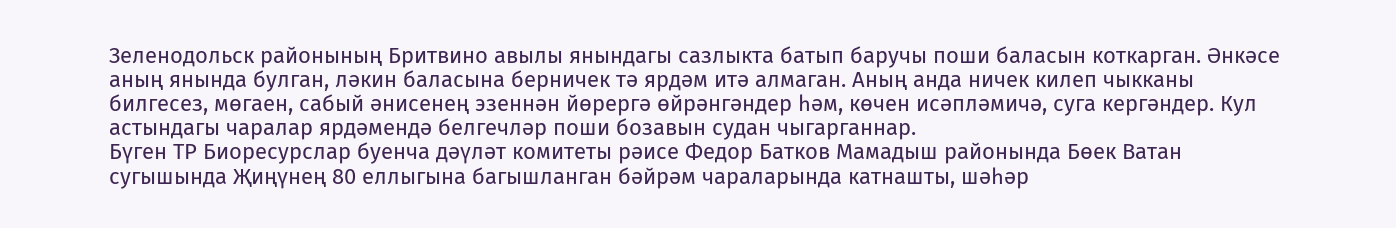Зеленодольск районының Бритвино авылы янындагы сазлыкта батып баручы поши баласын коткарган. Әнкәсе аның янында булган, ләкин баласына берничек тә ярдәм итә алмаган. Аның анда ничек килеп чыкканы билгесез, мөгаен, сабый әнисенең эзеннән йөрергә өйрәнгәндер һәм, көчен исәпләмичә, суга кергәндер. Кул астындагы чаралар ярдәмендә белгечләр поши бозавын судан чыгарганнар.
Бүген ТР Биоресурслар буенча дәүләт комитеты рәисе Федор Батков Мамадыш районында Бөек Ватан сугышында Җиңүнең 80 еллыгына багышланган бәйрәм чараларында катнашты, шәһәр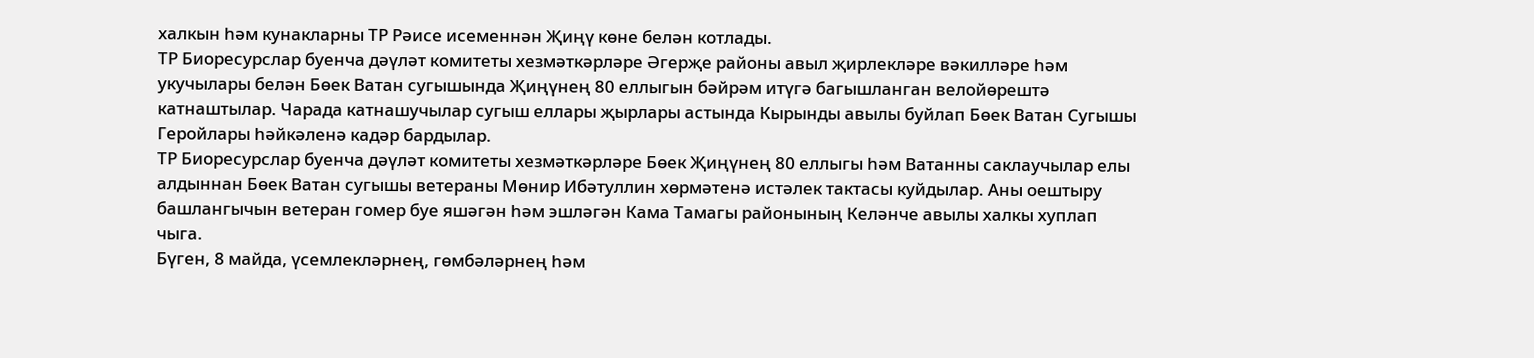халкын һәм кунакларны ТР Рәисе исеменнән Җиңү көне белән котлады.
ТР Биоресурслар буенча дәүләт комитеты хезмәткәрләре Әгерҗе районы авыл җирлекләре вәкилләре һәм укучылары белән Бөек Ватан сугышында Җиңүнең 80 еллыгын бәйрәм итүгә багышланган велойөрештә катнаштылар. Чарада катнашучылар сугыш еллары җырлары астында Кырынды авылы буйлап Бөек Ватан Сугышы Геройлары һәйкәленә кадәр бардылар.
ТР Биоресурслар буенча дәүләт комитеты хезмәткәрләре Бөек Җиңүнең 80 еллыгы һәм Ватанны саклаучылар елы алдыннан Бөек Ватан сугышы ветераны Мөнир Ибәтуллин хөрмәтенә истәлек тактасы куйдылар. Аны оештыру башлангычын ветеран гомер буе яшәгән һәм эшләгән Кама Тамагы районының Келәнче авылы халкы хуплап чыга.
Бүген, 8 майда, үсемлекләрнең, гөмбәләрнең һәм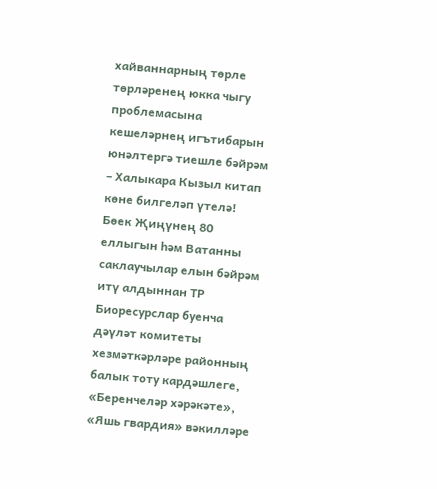хайваннарның төрле төрләренең юкка чыгу проблемасына кешеләрнең игътибарын юнәлтергә тиешле бәйрәм – Халыкара Кызыл китап көне билгеләп үтелә!
Бөек Җиңүнең 80 еллыгын һәм Ватанны саклаучылар елын бәйрәм итү алдыннан ТР Биоресурслар буенча дәүләт комитеты хезмәткәрләре районның балык тоту кардәшлеге, «Беренчеләр хәрәкәте», «Яшь гвардия» вәкилләре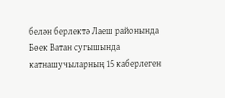белән берлектә Лаеш районында Бөек Ватан сугышында катнашучыларның 15 каберлеген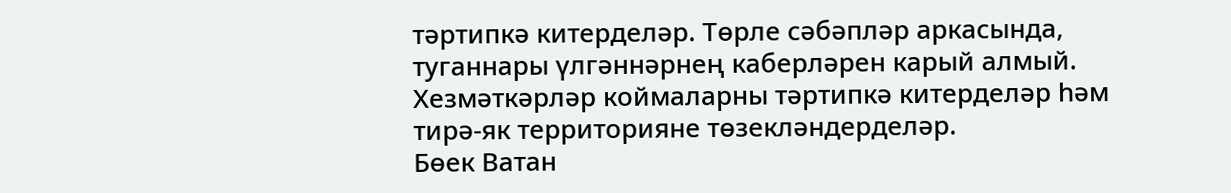тәртипкә китерделәр. Төрле сәбәпләр аркасында, туганнары үлгәннәрнең каберләрен карый алмый. Хезмәткәрләр коймаларны тәртипкә китерделәр һәм тирә-як территорияне төзекләндерделәр.
Бөек Ватан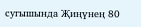сугышында Җиңүнең 80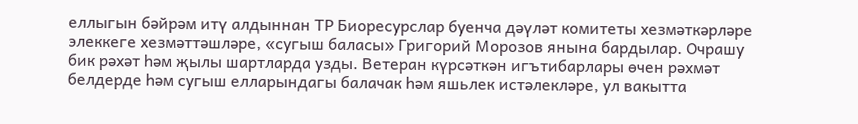еллыгын бәйрәм итү алдыннан ТР Биоресурслар буенча дәүләт комитеты хезмәткәрләре элеккеге хезмәттәшләре, «сугыш баласы» Григорий Морозов янына бардылар. Очрашу бик рәхәт һәм җылы шартларда узды. Ветеран күрсәткән игътибарлары өчен рәхмәт белдерде һәм сугыш елларындагы балачак һәм яшьлек истәлекләре, ул вакытта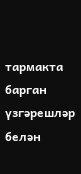тармакта барган үзгәрешләр белән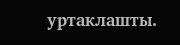уртаклашты.